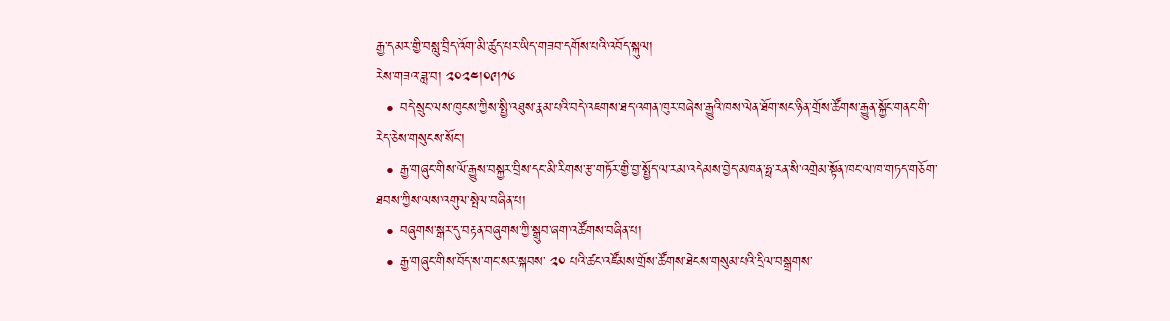རྒྱ་དམར་གྱི་བསླུ་བྲིད་འོག་མི་ཚུད་པར་ཡིད་གཟབ་དགོས་པའི་འབོད་སྐུལ།
རེས་གཟའ་ཟླ་བ། ༢༠༢༤།༠༩།༡༦
  • བདེ་སྲུང་ལས་ཁུངས་ཀྱིས་སྤྱི་འཐུས་རྣམ་པའི་བདེ་འཇགས་ཐད་འགན་ཁུར་བཞེས་རྒྱུའི་ཁས་ལེན་ཐོག་སང་ཉིན་གྲོས་ཚོགས་རྒྱུན་སྐྱོང་གནང་གི་རེད་ཅེས་གསུངས་སོང་།
  • རྒྱ་གཞུང་གིས་ལོ་རྒྱུས་བསྐྱར་བྲིས་དང་མི་རིགས་རྩ་གཏོར་གྱི་བྱ་སྤྱོད་ལ་རམ་འདེམས་བྱེད་མཁན་ཧྥ་རན་སི་འགྲེམ་སྟོན་ཁང་ལ་ཁ་གཏད་གཅོག་ཐབས་ཀྱིས་ལས་འགུལ་སྤེལ་བཞིན་པ།
  • བཞུགས་སྒར་དུ་བརྟན་བཞུགས་ཀྱི་སྒྲུབ་ཞག་འཚོགས་བཞིན་པ།
  • རྒྱ་གཞུང་གིས་བོད་ས་གང་སར་སྐབས་ ༢༠ པའི་ཚང་འཛོམས་གྲོས་ཚོགས་ཐེངས་གསུམ་པའི་དྲིལ་བསྒྲགས་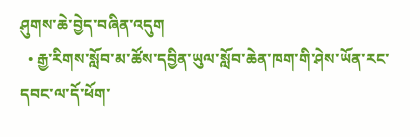ཤུགས་ཆེ་བྱེད་བཞིན་འདུག
  • རྒྱ་རིགས་སློབ་མ་ཚོས་དབྱིན་ཡུལ་སློབ་ཆེན་ཁག་གི་ཤེས་ཡོན་རང་དབང་ལ་དོ་ཕོག་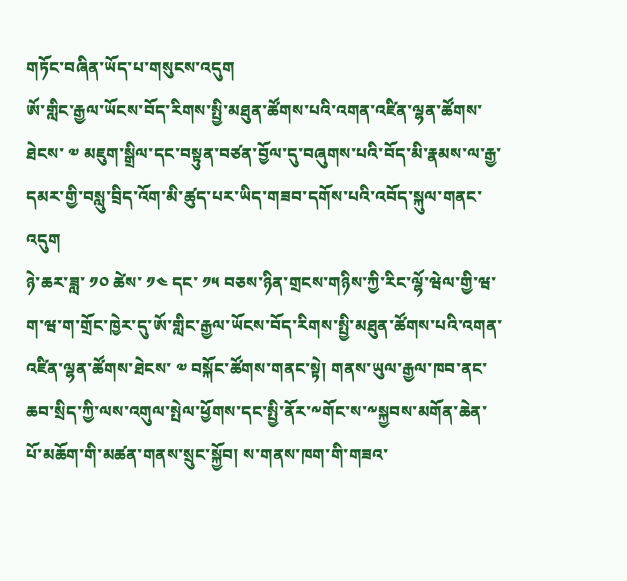གཏོང་བཞིན་ཡོད་པ་གསུངས་འདུག
ཨོ་གླིང་རྒྱལ་ཡོངས་བོད་རིགས་སྤྱི་མཐུན་ཚོགས་པའི་འགན་འཛིན་ལྷན་ཚོགས་ཐེངས་ ༧ མཇུག་སྒྲིལ་དང་བསྟུན་བཙན་བྱོལ་དུ་བཞུགས་པའི་བོད་མི་རྣམས་ལ་རྒྱ་དམར་གྱི་བསླུ་བྲིད་འོག་མི་ཚུད་པར་ཡིད་གཟབ་དགོས་པའི་འབོད་སྐུལ་གནང་འདུག
ཉེ་ཆར་ཟླ་ ༡༠ ཚེས་ ༡༤ དང་ ༡༥ བཅས་ཉིན་གྲངས་གཉིས་ཀྱི་རིང་ལྷོ་ཝེལ་གྱི་ཝ་ག་ཝ་ག་གྲོང་ཁྱེར་དུ་ཨོ་གླིང་རྒྱལ་ཡོངས་བོད་རིགས་སྤྱི་མཐུན་ཚོགས་པའི་འགན་འཛིན་ལྷན་ཚོགས་ཐེངས་ ༧ བསྐོང་ཚོགས་གནང་སྟེ། གནས་ཡུལ་རྒྱལ་ཁབ་ནང་ཆབ་སྲིད་ཀྱི་ལས་འགུལ་སྤེལ་ཕྱོགས་དང་སྤྱི་ནོར་༸གོང་ས་༸སྐྱབས་མགོན་ཆེན་པོ་མཆོག་གི་མཚན་གནས་སྲུང་སྐྱོབ། ས་གནས་ཁག་གི་གཟའ་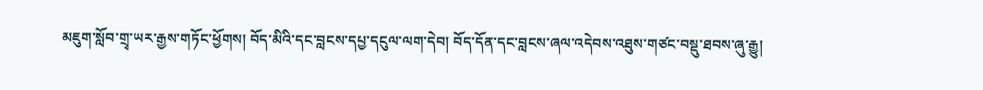མཇུག་སློབ་གྲྭ་ཡར་རྒྱས་གཏོང་ཕྱོགས། བོད་མིའི་དང་བླངས་དཔྱ་དངུལ་ལག་དེབ། བོད་དོན་དང་བླངས་ཞལ་འདེབས་འཐུས་གཙང་བསྡུ་ཐབས་ཞུ་རྒྱུ།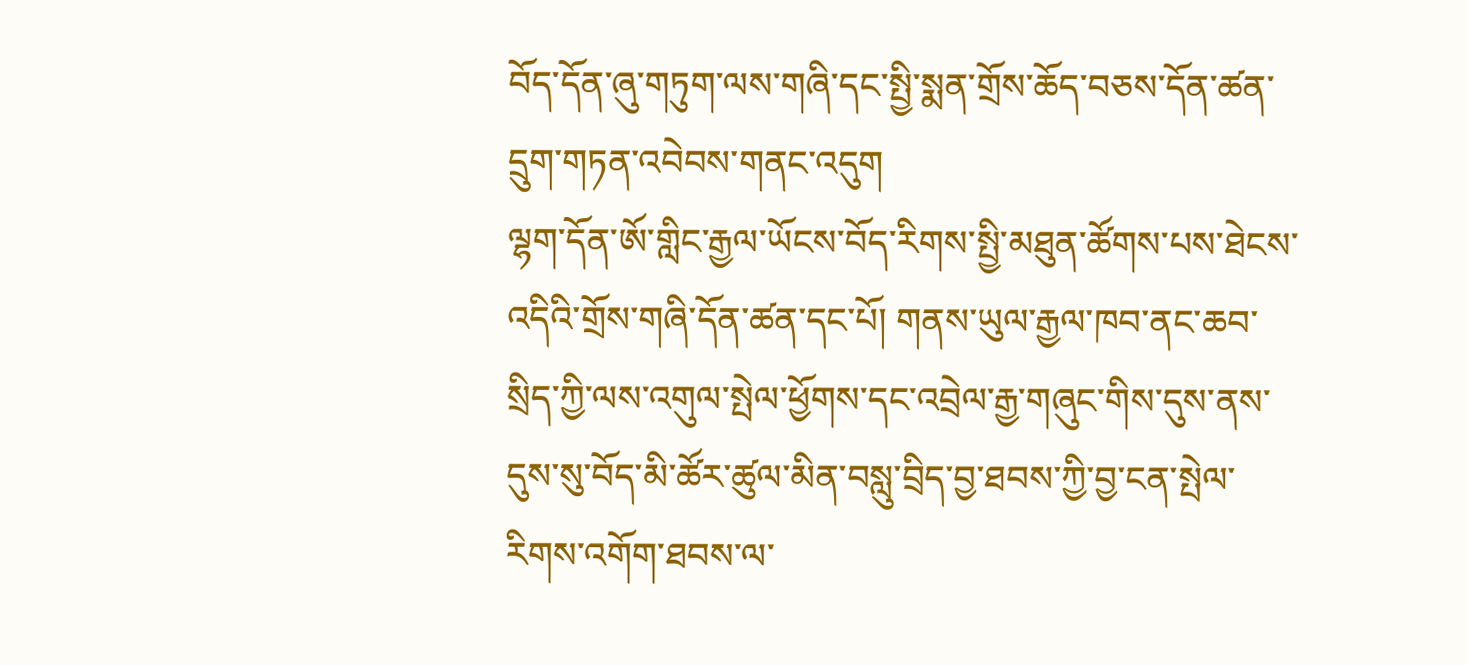བོད་དོན་ཞུ་གཏུག་ལས་གཞི་དང་སྤྱི་སྨན་གྲོས་ཆོད་བཅས་དོན་ཚན་དྲུག་གཏན་འབེབས་གནང་འདུག
ལྷག་དོན་ཨོ་གླིང་རྒྱལ་ཡོངས་བོད་རིགས་སྤྱི་མཐུན་ཚོགས་པས་ཐེངས་འདིའི་གྲོས་གཞི་དོན་ཚན་དང་པོ། གནས་ཡུལ་རྒྱལ་ཁབ་ནང་ཆབ་སྲིད་ཀྱི་ལས་འགུལ་སྤེལ་ཕྱོགས་དང་འབྲེལ་རྒྱ་གཞུང་གིས་དུས་ནས་དུས་སུ་བོད་མི་ཚོར་ཚུལ་མིན་བསླུ་བྲིད་བྱ་ཐབས་ཀྱི་བྱ་ངན་སྤེལ་རིགས་འགོག་ཐབས་ལ་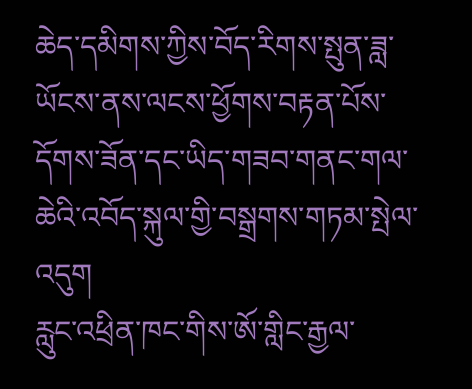ཆེད་དམིགས་ཀྱིས་བོད་རིགས་སྤུན་ཟླ་ཡོངས་ནས་ལངས་ཕྱོགས་བརྟན་པོས་དོགས་ཟོན་དང་ཡིད་གཟབ་གནང་གལ་ཆེའི་འབོད་སྐུལ་གྱི་བསྒྲགས་གཏམ་སྤེལ་འདུག
རླུང་འཕྲིན་ཁང་གིས་ཨོ་གླིང་རྒྱལ་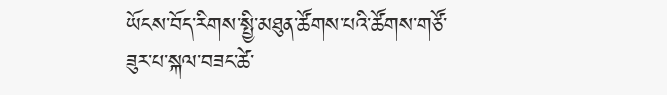ཡོངས་བོད་རིགས་སྤྱི་མཐུན་ཚོགས་པའི་ཚོགས་གཙོ་ཟུར་པ་སྐལ་བཟང་ཚེ་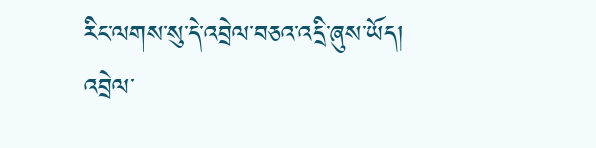རིང་ལགས་སུ་དེ་འབྲེལ་བཅའ་འདྲི་ཞུས་ཡོད།
འབྲེལ་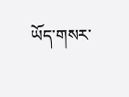ཡོད་གསར་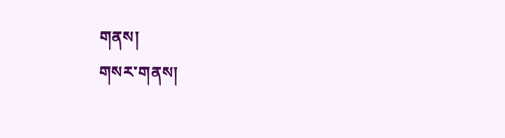གནས།
གསར་གནས།